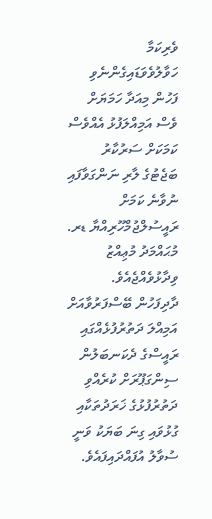ވެރިކަމާ ހަވާލުވެވަޑައިގެންނެވި ފަހުން މިއަދާ ހަމަޔަށް ވެސް އަމިއްލަފުޅު އެއްވެސް ކަމަކަށް ސަރުކާރު ބަޖެޓުގެ ލާރި ނަންގަވާފައި ނުވާނެ ކަމަށް ރައީސުލްޖުމްހޫރިއްޔާ ޑރ. މުޙައްމަދު މުޢިއްޒު ވިދާޅުވެއްޖެއެވެ.
ދާދިފަހުން ބޭސްފަރުވާއަށް އަމިއްލަ ދަތުރުފުޅެއްގައި ރައީސްގެ ދެކަނބަލުން ސިންގަޕޫރަށް ކުރެއްވި ދަތުރުފުޅުގެ ޚަރަދުތަކާއި ގުޅުވައި ގިނަ ބަޔަކު ވަނީ ސުވާލު އުފައްދައިފައެވެ.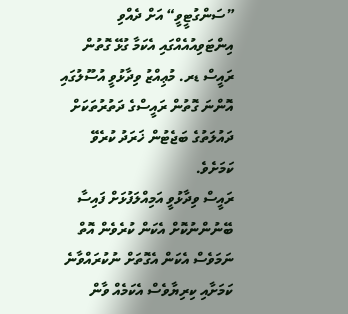”ސަންގުޓީވީ“ އަށް ދެއްވި އިންޓަވިއުއެއްގައި އެކަމާ ގުޅޭ ގޮތުން ރައީސް ޑރ. މުޢިއްޒު ވިދާޅުވީ އުސޫލުގައި އޮންނަ ގޮތުން ރައީސްގެ ދަތުރުތަކަށް ދައުލަތުގެ ބަޖެޓުން ޚަރަދު ކުރެވޭ ކަމަށެވެ.
ރައީސް ވިދާޅުވީ އަމިއްލަފުޅަށް ފައިސާ ބޭނުންނުކޮށް އެކަން ކުރެވެން އޮތް ނަމަވެސް އެކަން އެގޮތަށް ނުކުރައްވާނެ ކަމަށާއި ކިރިޔާވެސް އެކަމެއް ވާން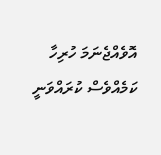އޮވެއްޖެނަމަ ހުރިހާ ކަމެއްވެސް ކުރައްވަނީ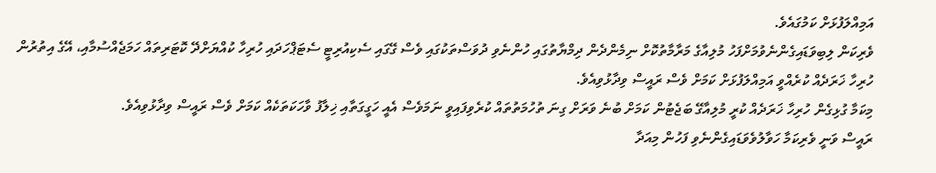އަމިއްލަފުޅަށް ކަމުގައެވެ.
ވެރިކަން ލިބިވަޑައިގެންނެވުމަށްފަހު މުލިއާގެ މަރާމާތުކޮށް ނިމެންދެން ދިމްޔާތުގައި ހުންނެވި ދުވަސްތަކުގައި ވެސް ގޭގައި ސެކިއުރިޓީ ސެޓަޕްހަދައި ހުރިހާ ކުއްޔަށްދޭ ކޮޓަރިތައް ހަމަޖެއްސުމާއި، އޭގެ އިތުރުން ހުރިހާ ޚަރަދެއް ކުރެއްވީ އަމިއްލަފުޅަށް ކަމަށް ވެސް ރައީސް ވިދާޅުވިއެވެ.
މިކަމާ ގުޅިގެން ހުރިހާ ޚަރަދެއް ކުރީ މުލިއާގޭ ބަޖެޓުން ކަމަށް ބުނެ ވަރަށް ގިނަ ތުހުމަތުތައް ކުރެވިފައިވީ ނަމަވެސް އެއީ ހަގީގަތާއި ޚިލާފު ވާހަކަތަކެއް ކަމަށް ވެސް ރައީސް ވިދާޅުވިއެވެ.
ރައީސް ވަނީ ވެރިކަމާ ހަވާލުވެވަޑައިގެންނެވި ފަހުން މިއަދާ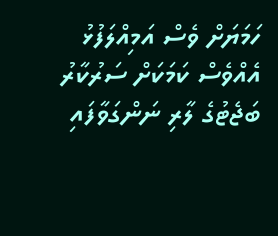ހަމަޔަށް ވެސް އަމިއްލަފުޅު އެއްވެސް ކަމަކަށް ސަރުކާރު ބަޖެޓުގެ ލާރި ނަންގަވާފައި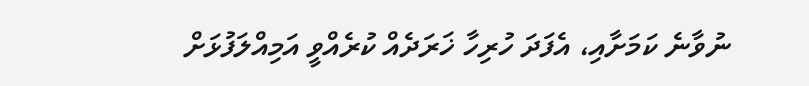ނުވާނެ ކަމަށާއި، އެފަދަ ހުރިހާ ޚަރަދެއް ކުރެއްވީ އަމިއްލަފުޅަށް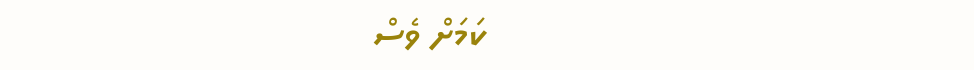ކަމަށް ވެސް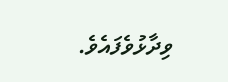ވިދާޅުވެފައެވެ.